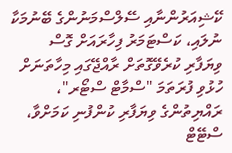ކޭޝިއަރުންނާއި ސޭލްސްމަނުންގެ ބޭނުމަކާ ނުލައި، ކަސްޓަމަރު ފިހާރައަށް ގޮސް ވިޔަފާރި ކުރެވޭގޮތަށް ރާއްޖޭގައި މިހާތަނަށް ހުޅުވި ފުރަތަމަ "ސްމާޓް ސްޓޯރ"، ރައްޔިތުންގެ ވިޔަފާރި ކުންފުނި ކަމަށްވާ، ސްޓޭޓް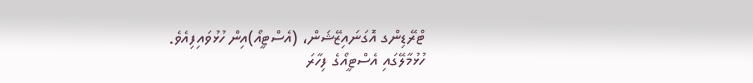ޓްރޭޑިންގ އޮގަނައިޒޭޝަން، (އެސްޓީއޯ)އިން ހުޅުވައިފިއެވެ.
ހުޅުމާލޭގައި އެސްޓީއޯގެ ފިހާރަ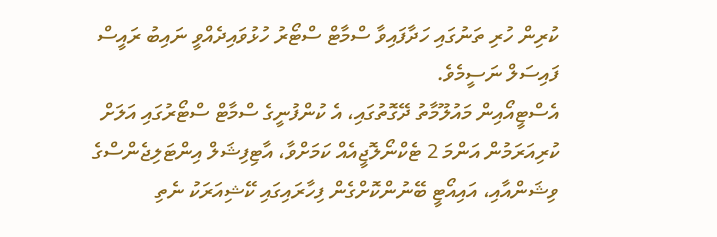ކުރިން ހުރި ތަނުގައި ހަދާފައިވާ ސްމާޓް ސްޓޯރު ހުޅުވައިދެއްވީ ނައިބު ރައީސް ފައިސަލް ނަސީމެވެ.
އެސްޓީއޯއިން މައުލޫމާތު ދޭގޮތުގައި، އެ ކުންފުނީގެ ސްމާޓް ސްޓޯރުގައި އަލަށް ކުރިއަރަމުން އަންމަ 2 ޓެކްނޯލޮޖީއެއް ކަމަށްވާ، އާޓިފިޝަލް އިންޓަލިޖެންސްގެ ވިޝަންއާއި، އައިއޯޓީ ބޭނުންކޮށްގެން ފިހާރައިގައި ކޭޝިއަރަކު ނެތި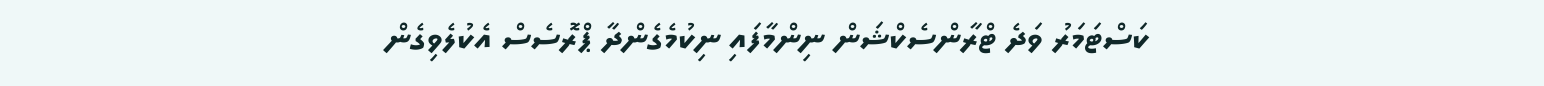ކަސްޓަމަރު ވަދެ ޓްރާންސެކްޝަން ނިންމާފައި ނިކުމެގެންދާ ޕްރޮސެސް އެކުލެވިގެން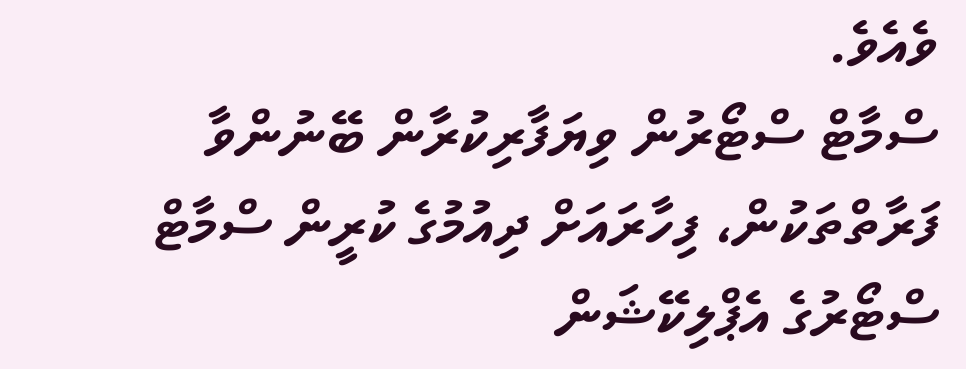ވެއެވެ.
ސްމާޓް ސްޓޯރުން ވިޔަފާރިކުރާން ބޭނުންވާ ފަރާތްތަކުން، ފިހާރައަށް ދިއުމުގެ ކުރީން ސްމާޓް ސްޓޯރުގެ އެޕްލިކޭޝަން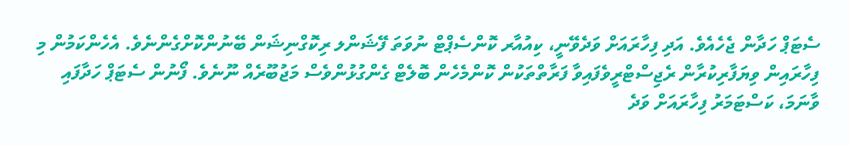ސެޓަޕް ހަދާން ޖެހެއެވެ. އަދި ފިހާރައަށް ވަދެވޭނީ، ކިއުއާރ ކޮންސެޕްޓް ނުވަތަ ފޭޝަންލ ރިކޮގްނިޝަން ބޭނުންކޮށްގެންނެވެ. އެހެންކަމުން މި ފިހާރައިން ވިޔަފާރިކުރާން ރެޖިސްޓްރީވެފައިވާ ފަރާތްތަކުން ކޮންމެހެން ބޮލެޓް ގެންގުޅުންވެސް މަޖުބޫރެއް ނޫނެވެ. ފޯނުން ސެޓަޕް ހަދާފައި ވާނަމަ، ކަސްޓަމަރު ފިހާރައަށް ވަދެ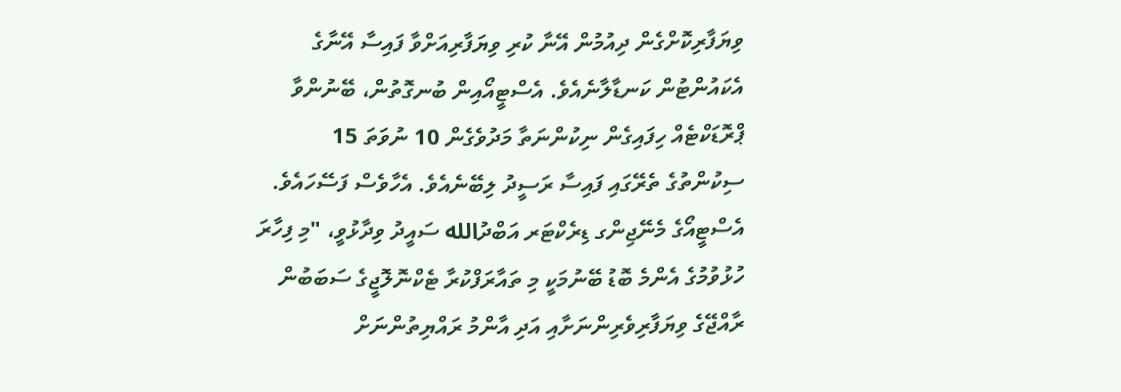ވިޔަފާރިކޮށްގެން ދިއުމުން އޭނާ ކުރި ވިޔަފާރިއަށްވާ ފައިސާ އޭނާގެ އެކައުންޓުން ކަނޑާލާނެއެވެ. އެސްޓީއޯއިން ބުނގޮތުން، ބޭނުންވާ ޕްރޮޑަކްޓެއް ހިފައިގެން ނިކުންނަތާ މަދުވެގެން 10 ނުވަތަ 15 ސިކުންތުގެ ތެރޭގައި ފައިސާ ރަސީދު ލިބޭނެއެވެ. އެހާވެސް ފަސޭހައެވެ.
އެސްޓީއޯގެ މެނޭޖިންގ ޑިރެކްޓަރ އަބްދުالله ސައީދު ވިދާޅުވީ، "މި ފިހާރަ ހުޅުވުމުގެ އެންމެ ބޮޑު ބޭނުމަކީ މި ތައާރަފްކުރާ ޓެކްނޮލޮޖީގެ ސަބަބުން ރާއްޖޭގެ ވިޔަފާރިވެރިންނަށާއި އަދި އާންމު ރައްޔިތުންނަށް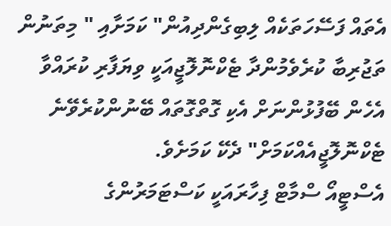އެތައް ފަސޭހަތަކެއް ލިބިގެންދިއުން" ކަމަށާއި " މިތަނުން ތަޖުރިބާ ކުރެވެމުންދާ ޓެކްނޮލޮޖީއަކީ ވިޔަފާރި ކުރައްވާ އެހެން ބޭފުޅުންނަށް އެކި ގޮތްގޮތައް ބޭނުންކުރެވޭނެ ޓެކްނޮލޮޖީއެއްކަމަށް" ދެކޭ ކަމަށެވެ.
އެސްޓީއޯ ސްމާޓް ފިހާރައަކީ ކަސްޓަމަރުންގެ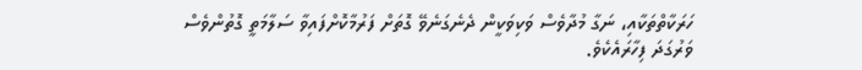ހަރަކާތްތަކާއި، ނަގާ މުދާވެސް ވަކިވަކީން ދެނެގަނެވޭ ގޮތަށް ފަރުމާކޮށްފައިވާ ސަލާމަތީ ގޮތުންވެސް ވަރުގަދަ ފިހާރައެކެވެ.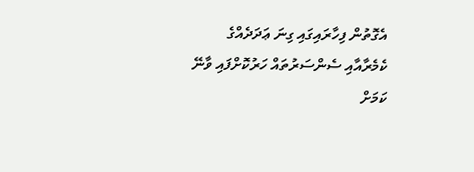އެގޮތުން ފިހާރައިގައި ގިނަ ޢަދަދެއްގެ ކެމެރާއާއި ސެންސަރުތައް ހަރުކޮށްފައި ވާނޭ ކަމަށް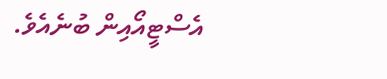އެސްޓީއޯއިން ބުނެއެވެ.